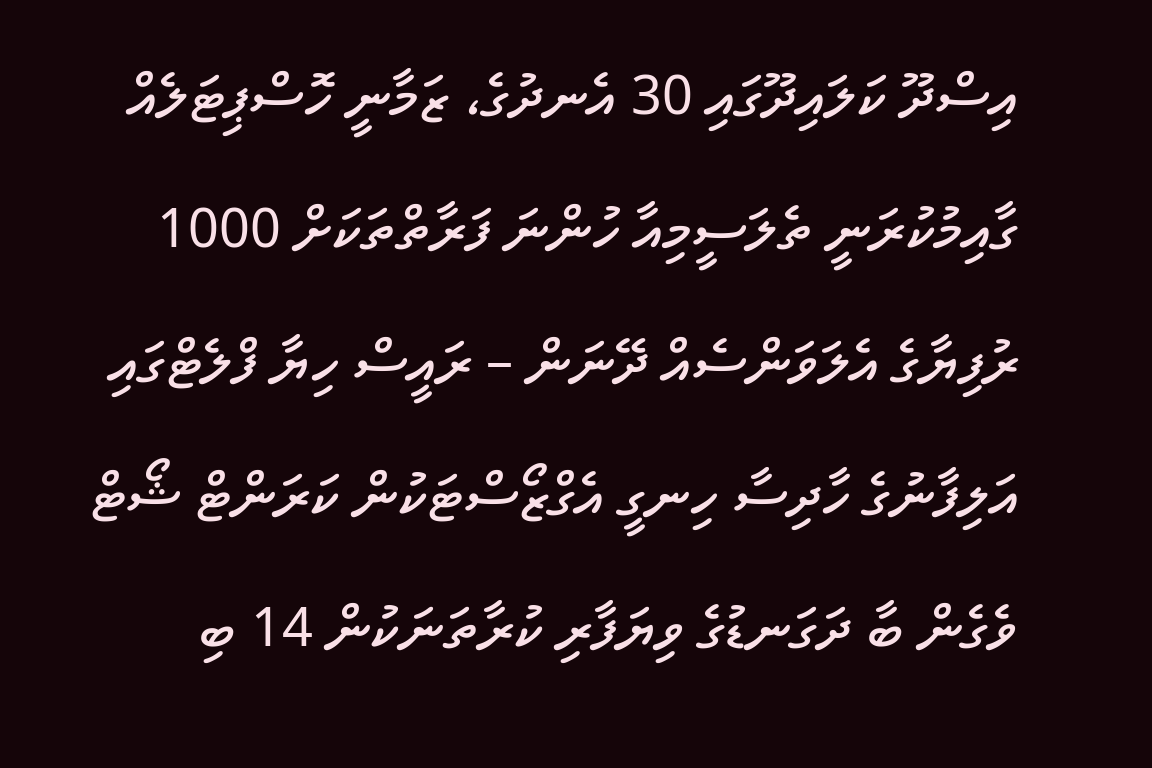އިސްދޫ ކަލައިދޫގައި 30 އެނދުގެ، ޒަމާނީ ހޮސްޕިޓަލެއް ގާއިމުކުރަނީ ތެލަސީމިއާ ހުންނަ ފަރާތްތަކަށް 1000 ރުފިޔާގެ އެލަވަންސެއް ދޭނަން – ރައީސް ހިޔާ ފްލެޓްގައި އަލިފާނުގެ ހާދިސާ ހިނގީ އެގްޒޯސްޓަކުން ކަރަންޓް ޝޯޓް ވެގެން ބާ ދަގަނޑުގެ ވިޔަފާރި ކުރާތަނަކުން 14 ބި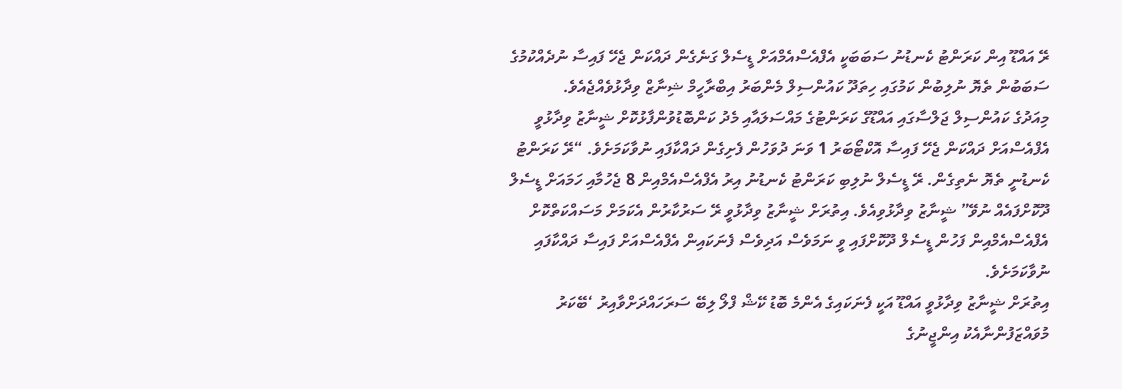ރޭ އައްޑޫ އިން ކަރަންޓު ކެނޑުނު ސަބަބަކީ އެފްއެސްއެމްއަށް ޑީސެލް ގަނެގެން ދައްކަން ޖެހޭ ފައިސާ ނުދެއްކުމުގެ ސަބަބުން ތެޔޮ ނުލިބުން ކަމުގައި ހިތަދޫ ކައުންސިލް މެންބަރު އިބްރާހީމް ޝިނާޒް ވިދާޅުވެއްޖެއެވެ.
މިއަދުގެ ކައުންސިލް ޖަލްސާގައި އައްޑޫގެ ކަރަންޓުގެ މައްސަލައާއި މެދު ކަންބޮޑުވުންފާޅުކޮށް ޝީނާޒު ވިދާޅުވީ އެފްއެސްއަށް ދައްކަން ޖެހޭ ފައިސާ އޮކްޓޯބަރު 1 ވަނަ ދުވަހުން ފެށިގެން ދައްކާފައި ނުވާކަމަށެވެ. “ރޭ ކަރަންޓު ކެނޑުނީ ތެޔޮ ނެތިގެން. ރޭ ޑީސެލް ނުލިބި ކަރަންޓު ކެނޑުނު އިރު އެފްއެސްއެމްއިން 8 ޖެހުމާއި ހަމައަށް ޑީސެލް ދޫކޮށްފައެއް ނުވޭ” ޝީނާޒު ވިދާޅުވިއެވެ. އިތުރަށް ޝީނާޒު ވިދާޅުވީ ރޭ ސަރުކާރުން އެކަމަށް މަސައްކަތްކޮށް އެފްއެސްއެމްއިން ފަހުން ޑީސެލް ދޫކޮށްފައި ވީ ނަމަވެސް އަދިވެސް ފެނަކައިން އެފްއެސްއަށް ފައިސާ ދައްކާފައި ނުވާކަމަށެވެ.
އިތުރަށް ޝީނާޒު ވިދާޅުވީ އައްޑޫ އަކީ ފެނަކައިގެ އެންމެ ބޮޑު ކޭޝް ފްލޯ ލިބޭ ސަރަހައްދަށްވާއިރު ‘ބޭކަރު މުވައްޒަފުންނާއެކު އިންޖީނުގެ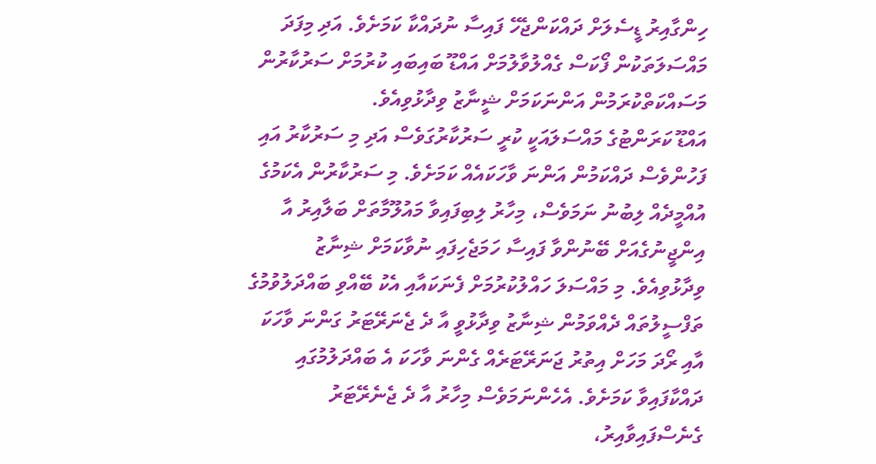ހިންގާއިރު ޑީސެލަށް ދައްކަންޖެހޭ ފައިސާ ނުދައްކާ ކަމަށެވެ. އަދި މިފަދަ މައްސަލަތަކުން ފޯކަސް ގެއްލުވާލުމަށް އައްޑޫ ބައިބައި ކުރުމަށް ސަރުކާރުން މަސައްކަތްކުރަމުން އަންނަކަމަށް ޝީނާޒު ވިދާޅުވިއެވެ.
އައްޑޫ ކަރަންޓުގެ މައްސަލައަކީ ކުރީ ސަރުކާރުގަވެސް އަދި މި ސަރުކާރު އައި ފަހުންވެސް ދައްކަމުން އަންނަ ވާހަކައެއް ކަމަށެވެ. މި ސަރުކާރުން އެކަމުގެ އުއްމީދެއް ލިބުނު ނަމަވެސް، މިހާރު ލިބިފައިވާ މައުލޫމާތަށް ބަލާއިރު އާ އިންޖީނުގެއަށް ބޭނުންވާ ފައިސާ ހަމަޖެހިފައި ނުވާކަމަށް ޝިނާޒު ވިދާޅުވިއެވެ. މި މައްސަލަ ހައްލުކުރުމަށް ފެނަކައާއި އެކު ބޭއްވި ބައްދަލުވުމުގެ ތަފްސީލުތައް ދެއްވަމުން ޝިނާޒު ވިދާޅުވީ އާ ދެ ޖެނަރޭޓަރު ގަންނަ ވާހަކަ އާއި ރޯދަ މަހަށް އިތުރު ޖަނަރޭޓަރެއް ގެންނަ ވާހަކަ އެ ބައްދަލުމުގައި ދައްކާފައިވާ ކަމަށެވެ. އެހެންނަމަވެސް މިހާރު އާ ދެ ޖެނެރޭޓަރު ގެނެސްފައިވާއިރު،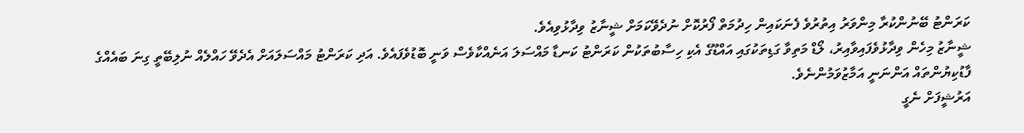ކަރަންޓު ބޭނުންކުރާ މިންވަރު އިތުރުވެ ފެނަކައިން ހިދުމަތް ފޯރުކޮށް ނުދެވޭކަމަށް ޝީނާޒު ވިދާޅުވިއެވެ.
ޝީނާޒު މިހެން ވިދާޅުވެފައިވާއިރު، ލޯޑް މަތިވާ ގަޑިތަކުގައި އައްޑޫގެ އެކި ހިސާބުތަކުން ކަރަންޓު ކަނޑާ މައްސަލަ އަނެއްކާވެސް ވަނީ ބޮޑުވެފައެވެ. އަދި ކަރަންޓު މައްސަލައަށް އެދެވޭ ހައްލެއް ނުލިބޭތީ ގިނަ ބައެއްގެ ފާޑުކިޔުންތައް އަންނަނީ އަމާޒުވަމުންނެވެ.
އަރުޝީފަށް ނެގީ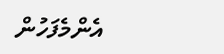އެންމެފަހުން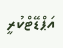އަޕްޑޭޓްކުރީ